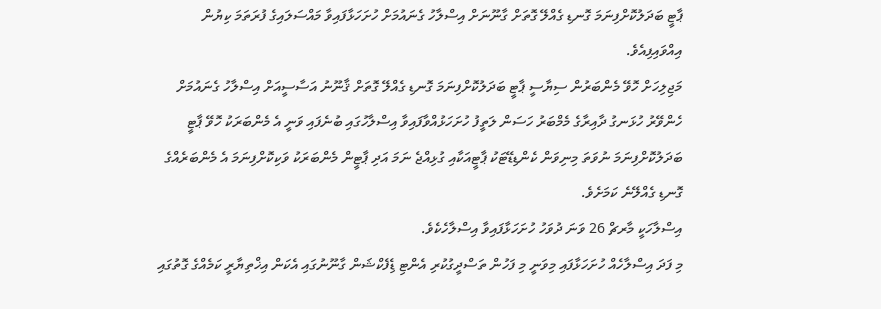ޕާޓީ ބަދަލުކޮށްފިނަމަ ގޮނޑި ގެއްލޭ ގޮތަށް ގާނޫނަށް އިސްލާހު ގެނައުމަށް ހުށަހަޅާފައިވާ މައްސަލައިގެ ފުރަތަމަ ކިޔުން އިއްވައިފިއެވެ.
މަޖިލިހަށް ހޮވޭ މެންބަރުން ސިޔާސީ ޕާޓީ ބަދަލުކޮށްފިނަމަ ގޮނޑި ގެއްލޭ ގޮތަށް ޤާނޫނު އަސާސީއަށް އިސްލާހު ގެނައުމަށް ހެންވޭރު ހުޅަނގު ދާއިރާގެ މެމްބަރު ހަސަން ލަތީފު ހުށަހަޅުއްވާފައިވާ އިސްލާހުގައި ބުނެފައި ވަނީ އެ މެންބަރަކު ހޮވޭ ޕާޓީ ބަދަލުކޮށްފިނަމަ ނުވަތަ މިނިވަން ކެންޑިޑޭޓަކު ޕާޓީއަކާއި ގުޅިއްޖެ ނަމަ އަދި ޕާޓީން މެންބަރަކު ވަކިކޮށްފިނަމަ އެ މެންބަރެއްގެ ގޮނޑި ގެއްލޭނެ ކަމަށެވެ.
އިސްލާހަކީ މާރޗް 26 ވަނަ ދުވަހު ހުށަހަޅާފައިވާ އިސްލާހެކެވެ.
މި ފަދަ އިސްލާހެއް ހުށަހަޅާފައި މިވަނީ މި ފަހުން ތަސްދީގުކުރި އެންޓި ޑެިފެކްޝަން ގާނޫނުގައި އެކަން އިޚްތިޔާރީ ކަމެއްގެ ގޮތުގައި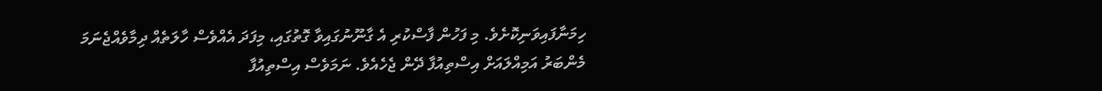ހިމަނާފައިވަނިކޮށެވެ. މި ފަހުން ފާސްކުރި އެ ގާނޫނުގައިވާ ގޮތުގައި، މިފަދަ އެއްވެސް ހާލަތެއް ދިމާވެއްޖެނަމަ މެންބަރު އަމިއްލައަށް އިސްތިއުފާ ދޭން ޖެހެއެވެ. ނަމަވެސް އިސްތިއުފާ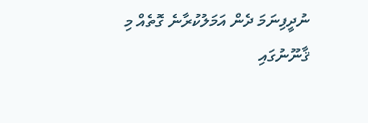ނުދީފިނަމަ ދެން އަމަލުކުރާނެ ގޮތެއް މި ޤާނޫނުގައި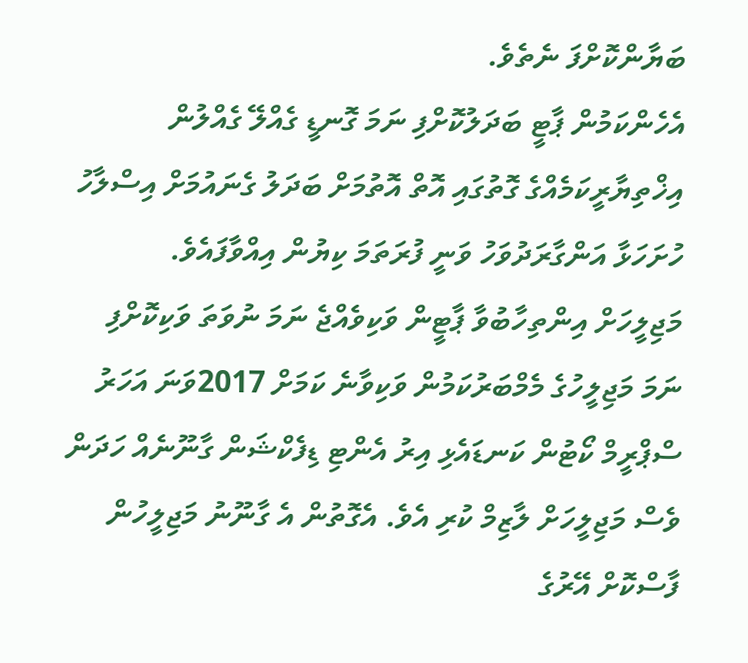ބަޔާންކޮށްފަ ނެތެވެ.
އެހެންކަމުން ޕާޓީ ބަދަލުކޮށްފި ނަމަ ގޮނޑީ ގެއްލޭ ގެއްލުން އިޚްތިޔާރީކަމެއްގެ ގޮތުގައި އޮތް އޮތުމަށް ބަދަލު ގެނައުމަށް އިސްލާހު ހުށަހަޅާ އަންގާރަދުވަހު ވަނީ ފުރަތަމަ ކިޔުން އިއްވާފައެވެ.
މަޖިލީހަށް އިންތިހާބުވާ ޕާޓީން ވަކިވެއްޖެ ނަމަ ނުވަތަ ވަކިކޮށްފި ނަމަ މަޖިލީހުގެ މެމްބަރުކަމުން ވަކިވާނެ ކަމަށް 2017ވަނަ އަހަރު ސްޕްރީމް ކޯޓުން ކަނޑައެޅި އިރު އެންޓި ޑިފެކްޝަން ގާނޫނެއް ހަދަން ވެސް މަޖިލީހަށް ލާޒިމް ކުރި އެވެ. އެގޮތުން އެ ގާނޫނު މަޖިލީހުން ފާސްކޮށް އޭރުގެ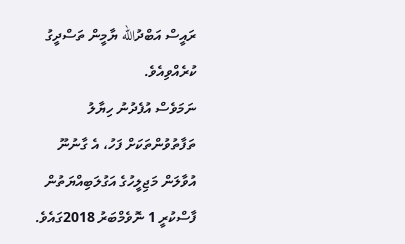ރައީސް އަބްދުالله ޔާމީން ތަސްދީގު ކުރެއްވިއެވެ.
ނަމަވެސް އުފެދުނު ހިޔާލު ތަފާތުވުންތަކަށް ފަހު، އެ ގާނުނޫ އުވާލަން މަޖިލީހުގެ އަގުލަބިއްޔަތުން ފާސްކުރީ 1 ނޮވެމްބަރު 2018ގައެވެ.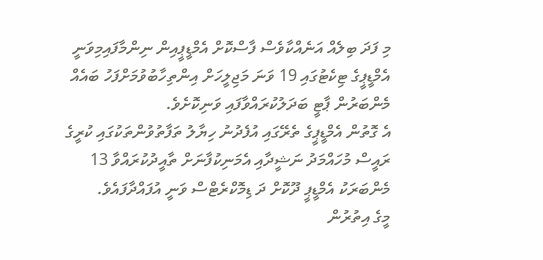މި ފަދަ ބިލެއް އަނެއްކާވެސް ފާސްކޮށް އެމްޑީޕީއިން ނިންމާފައިމިވަނީ އެމްޑީޕީގެ ޓިކެޓުގައި 19 ވަނަ މަޖިލީހަށް އިންތިހާބުވުމަށްފަހު ބައެއް މެންބަރުން ޕާޓީ ބަދަލުކުރައްވާފައި ވަނިކޮށެވެ.
އެ ގޮތުން އެމްޑީޕީގެ ތެރޭގައި އުފެދުނު ހިޔާލު ތަފާތުވުންތަކުގައި ކުރީގެ ރައީސް މުހައްމަދު ނަޝީދާއި އެމަނިކުފާނަށް ތާއީދުކުރައްވާ 13 މެންބަރަކު އެމްޑީޕީ ދޫކޮށް ދަ ޑިމޮކްރެޓްސް ވަނީ އުފައްދާފައެވެ.
މީގެ އިތުރުން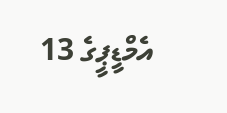އެމްޑީޕީގެ 13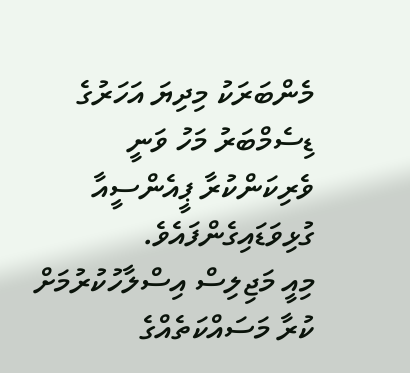މެންބަރަކު މިދިޔަ އަހަރުގެ ޑިސެމްބަރު މަހު ވަނީ ވެރިކަންކުރާ ޕީއެންސީއާ ގުޅިވަޑައިގެންފައެވެ.
މިއީ މަޖިލިސް އިސްލާހުކުރުމަށް ކުރާ މަސައްކަތެއްގެ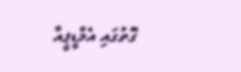ގޮތުގައި އެމްޑީޕީއާ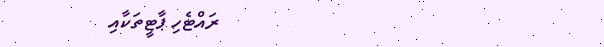ރައްޓެހި ޕާޓީތަކާއި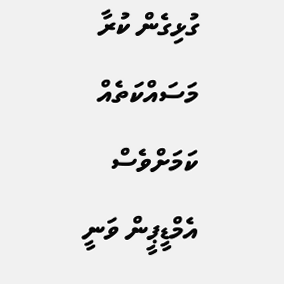ގުޅިގެން ކުރާ މަސައްކަތެއް ކަމަށްވެސް އެމްޑީޕީން ވަނީ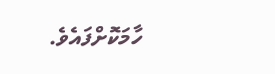ހާމަކޮށްފައެވެ.